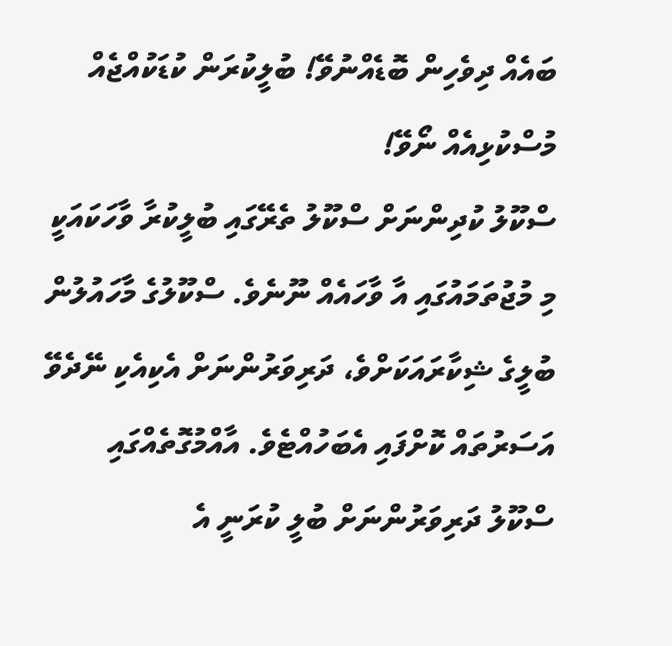ބައެއް ދިވެހިން ބޮޑެއްނުވޭ! ބުލީކުރަން ކުޑަކުއްޖެއް މުސްކުޅިއެއް ނޯވޭ!
ސްކޫލު ކުދިންނަށް ސްކޫލު ތެރޭގައި ބުލީކުރާ ވާހަކައަކީ މި މުޖުތަމައުގައި އާ ވާހައެއް ނޫނެވެ. ސްކޫލުގެ މާހައުލުން ބުލީގެ ޝިކާރައަކަށްވެ، ދަރިވަރުންނަށް އެކިއެކި ނޭދެވޭ އަސަރުތައް ކޮށްފައި އެބަހުއްޓެވެ. އާއްމުގޮތެއްގައި ސްކޫލު ދަރިވަރުންނަށް ބުލީ ކުރަނީ އެ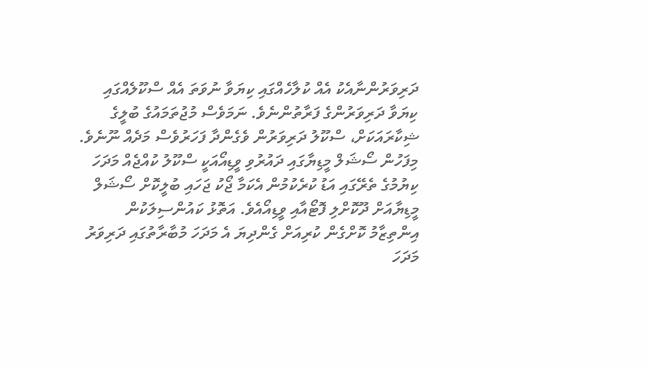ދަރިވަރުންނާއެކު އެއް ކުލާހެއްގައި ކިޔަވާ ނުވަތަ އެއް ސްކޫލެއްގައި ކިޔަވާ ދަރިވަރުންގެ ފަރާތުންނެވެ. ނަމަވެސް މުޖުތަމައުގެ ބުލީގެ ޝިކާރައަކަށް، ސްކޫލު ދަރިވަރުން ވެގެންދާ ފަހަރުވެސް މަދެއް ނޫނެވެ.
މިފަހުން ސޯޝަލް މީޑިޔާގައި ދައުރުވި ވީޑިއޯއަކީ ސްކޫލު ކުއްޖެއް މަދަހަ ކިޔުމުގެ ތެރޭގައި އަޑު ކުރެކުމުން އެކަމާ ޖޯކު ޖަހައި ބުލީކޮށް ސޯޝަލް މީޑިޔާއަށް ދޫކޮށްލި ފޮޓޯއާއި ވީޑިއޯއެވެ. އަތޮޅު ކައުންސިލަކުން އިންތިޒާމު ކޮށްގެން ކުރިއަށް ގެންދިޔަ އެ މަދަހަ މުބާރާތުގައި ދަރިވަރު މަދަހަ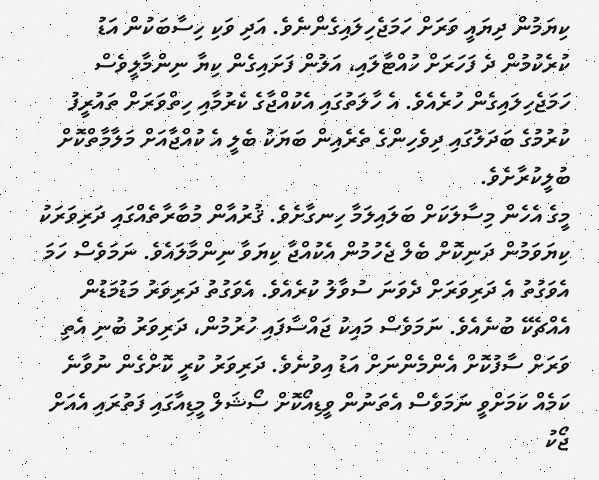ކިޔަމުން ދިޔައީ ވަރަށް ހަމަޖެހިލައިގެންނެވެ. އަދި ވަކި ހިސާބަކުން އަޑު ކުރެކުމުން ދެ ފަހަރަށް ހުއްޓާލައި، އަލުން ފަށައިގެން ކިޔާ ނިންމާލީވެސް ހަމަޖެހިލައިގެން ހުރެއެވެ. އެ ހާލަތުގައި އެކުއްޖާގެ ކެރުމާއި ހިތްވަރަށް ތައުރީފު ކުރުމުގެ ބަދަލުގައި ދިވެހިންގެ ތެރެއިން ބަޔަކު ބެލީ އެ ކުއްޖާއަށް މަލާމާތްކޮށް ބުލީކުރާށެވެ.
މީގެ އެހެން މިސާލަކަށް ބަލައިލަމާ ހިނގާށެވެ. ޤުރުއާން މުބާރާތެއްގައި ދަރިވަރަކު ކިޔަވަމުން ދަނިކޮށް ބެލް ޖެހުމުން އެކުއްޖާ ކިޔަވާ ނިންމާލައެވެ. ނަމަވެސް ހަމަ އެވަގުތު އެ ދަރިވަރަށް ދެވަނަ ސުވާލު ކުރެއެވެ. އެވަގުތު ދަރިވަރު މަޑުމަޑުން އެއްޗެކޭ ބުނެއެވެ. ނަމަވެސް މައިކު ޖައްސާފައި ހުރުމުން، ދަރިވަރު ބުނި އެތި ވަރަށް ސާފުކޮށް އެންމެންނަށް އަޑު އިވުނެވެ. ދަރިވަރު ކުރީ ކޮށްގެން ނުވާނެ ކަމެއް ކަމަށްވީ ނަމަވެސް އެތަނުން ވީޑިއޯކޮށް ސޯޝަލް މީޑިއާގައި ފަތުރައި އެއަށް ޖޯކު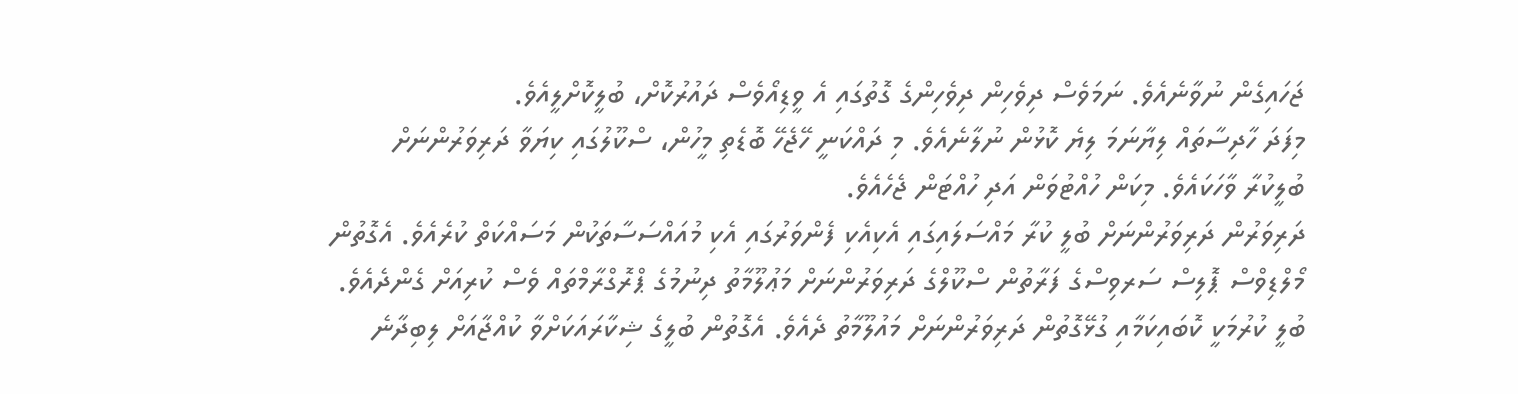ޖަހައިގެން ނުވާނެއެވެ. ނަމަވެސް ދިވެހިން ދިވެހިންގެ ގޮތުގައި އެ ވީޑިއޯވެސް ދައުރުކޮށް، ބުލީކޮށްލީއެވެ.
މިފަދަ ހާދިސާތައް ލިޔާނަމަ ލިޔެ ކޮޅުން ނުލާނެއެވެ. މި ދައްކަނީ ހޭޖެހޭ ބޮޑެތި މީހުން، ސްކޫލުގައި ކިޔަވާ ދަރިވަރުންނަށް ބުލީކުރާ ވާހަކައެވެ. މިކަން ހުއްޓުވަން އަދި ހުއްޓަން ޖެހެއެވެ.
ދަރިވަރުން ދަރިވަރުންނަށް ބުލީ ކުރާ މައްސަލައިގައި އެކިއެކި ފެންވަރުގައި އެކި މުއައްސަސާތަކުން މަސައްކަތް ކުރެއެވެ. އެގޮތުން މޯލްޑިވްސް ޕޮލިސް ސަރވިސްގެ ފަރާތުން ސްކޫލްގެ ދަރިވަރުންނަށް މަޢުލޫމާތު ދިނުމުގެ ޕްރޮގްރާމްތައް ވެސް ކުރިއަށް ގެންދެއެވެ.
ބުލީ ކުރުމަކީ ކޮބައިކަމާއި ގުޅޭގޮތުން ދަރިވަރުންނަށް މައުލޫމާތު ދެއެވެ. އެގޮތުން ބުލީގެ ޝިކާރައަކަށްވާ ކުއްޖާއަށް ލިބިދާނެ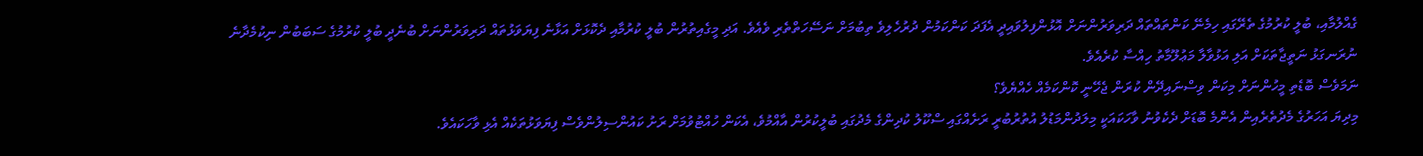ގެއްލުމާއި، ބުލީ ކުރުމުގެ ތެރޭގައި ހިމެނޭ ކަންތައްތައް ދަރިވަރުންނަށް އޮޅުންފިލުވައިދީ އެފަދަ ކަންކަމުން ދުރުހެލިވެ ތިބުމަށް ނަސޭހަތްތެރި ވެއެވެ. އަދި މީގެއިތުރުން ބުލީ ކުރުމާއި ދެކޮޅަށް އަޅާނެ ފިޔަވަޅުތައް ދަރިވަރުންނަށް ބުނެދީ ބުލީ ކުރުމުގެ ސަބަބުން ނިކުމެދާނެ ނުރަނގަޅު ނަތީޖާތަކަށް އަލި އަޅުވާލާ މަޢުލޫމާތު ހިއްސާ ކުރެއެވެ.
ނަމަވެސް ބޮޑެތި މީހުންނަށް މިކަން ވިސްނައިދޭން ކުރަން ޖެހޭނީ ކޮންކަމެއް ހެއްޔެވެ؟
މިދިޔަ އަހަރުގެ މެދުތެރެއިން އެންމެ ބޮޑަށް ދެކެވުނު ވާހަކައަކީ މިލަދުންމަޑުލު އުތުރުބުރީ ރަށެއްގައި ސްކޫލު ކުދިންގެ މެދުގައި ބުލީކުރުން އާއްމުވެ، އެކަން ހުއްޓުވުމަށް ރަށު ކައުންސިލުންވެސް ފިޔަވަޅުތަކެއް އެޅި ވާހަކައެވެ.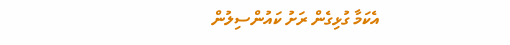އެކަމާ ގުޅިގެން ރަށު ކައުންސިލުން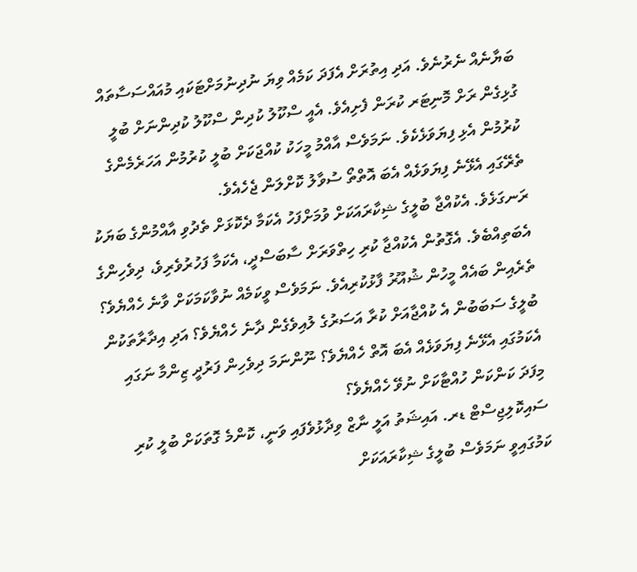ބަޔާނެއް ނެރުނެވެ. އަދި އިތުރަށް އެފަދަ ކަމެއް ވިޔަ ނުދިނުމަށްޓަކައި މުއައްސަސާތައް ގުޅިގެން ރަށް މޮނިޓަރ ކުރަން ފެށިއެވެ. އެއީ ސްކޫލު ކުދިން ސްކޫލު ކުދިންނަށް ބުލީ ކުރުމުން އެޅި ފިޔަވަޅެކެވެ. ނަމަވެސް އާއްމު މީހަކު ކުއްޖަކަށް ބުލީ ކުރުމުން އަހަރެމެންގެ ތެރޭގައި އެޅޭނެ ފިޔަވަޅެއް އެބަ އޮތްތޯ ސުވާލު ކޮށްލަން ޖެހެއެވެ.
ރަނގަޅެވެ. އެކުއްޖާ ބުލީގެ ޝިކާރައަކަށް ވުމަށްފަހު އެކަމާ ދެކޮޅަށް ތެދުވި އާއްމުންގެ ބަޔަކު އެބަތިއްބެވެ. އެގޮތުން އެކުއްޖާ ކުރި ހިތްވަރަށް ސާބަސްދީ، އެކަމާ ފަހުރުވެރިވެ، ދިވެހިންގެ ތެރެއިން ބައެއް މީހުން ޝުއޫރު ފާޅުކުރިއެވެ. ނަމަވެސް ވީކަމެއް ނުވާކަމަކަށް ވާނެ ހެއްޔެވެ؟ ބުލީގެ ސަބަބުން އެ ކުއްޖާއަށް ކުރާ އަސަރުގެ ލުއިވެގެން ދާނެ ހެއްޔެވެ؟ އަދި އިދާރާތަކުން އެކަމުގައި އެޅޭނެ ފިޔަވަޅެއް އެބަ އޮތް ހެއްޔެވެ؟ ނޫންނަމަ ދިވެހިން ފަރުދީ ޒިންމާ ނަގައި މިފަދަ ކަންކަން ހުއްޓާކަށް ނުވޭ ހެއްޔެވެ؟
ސައިކޮލިޖިސްޓް ޑރ. އައިޝަތު އަލީ ނާޒް ވިދާޅުވެފައި ވަނީ، ކޮންމެ ގޮތަކަށް ބުލީ ކުރި ކަމުގައިވީ ނަމަވެސް ބުލީގެ ޝިކާރައަކަށް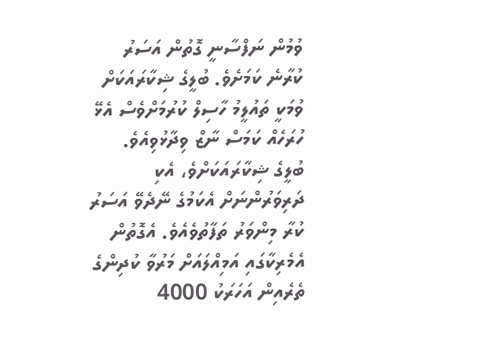ވުމުން ނަފްސާނީ ގޮތުން އަސަރު ކުރާނެ ކަމަށެވެ. ބުލީގެ ޝިކާރައަކަށް ވުމަކީ ތައުލީމު ހާސިލް ކުރުމަށްވެސް އެޅޭ ހުރަހެއް ކަމަސް ނާޒް ވިދާޅުވިއެވެ.
ބުލީގެ ޝިކާރައަކަށްވެ، އެކި ދަރިވަރުންނަށް އެކަމުގެ ނޭދެވޭ އަސަރު ކުރާ މިންވަރު ތަފާތުވެއެވެ. އެގޮތުން އެމެރިކާގައި އަމިއްލައަށް މަރުވާ ކުދިންގެ ތެރެއިން އަހަރަކު 4000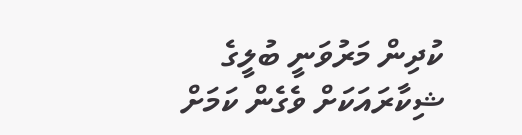ކުދިން މަރުވަނީ ބުލީގެ ޝިކާރައަކަށް ވެގެން ކަމަށް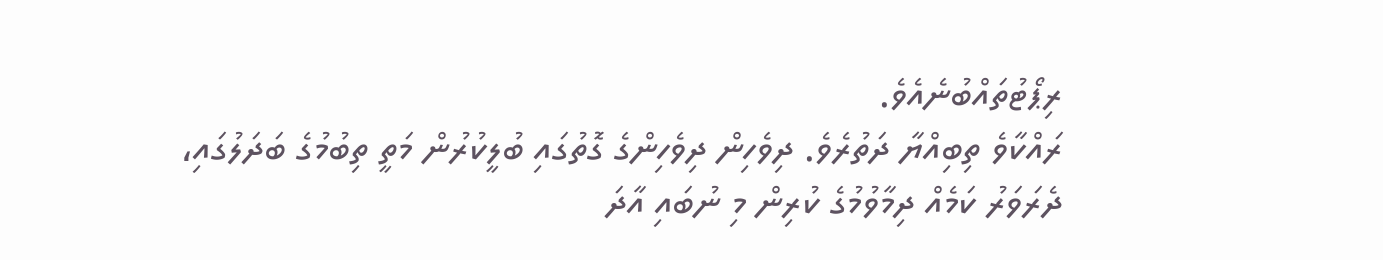ރިޕޯޓުތައްބުނެއެވެ.
ރައްކާވެ ތިބިއްޔާ ދަތުރެވެ. ދިވެހިން ދިވެހިންގެ ގޮތުގައި ބުލީކުރުން މަތީ ތިބުމުގެ ބަދަލުގައި، ދެރަވަރު ކަމެއް ދިމާވުމުގެ ކުރިން މި ނުބައި އާދަ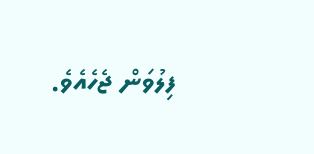ފިލުވަން ޖެހެއެވެ.